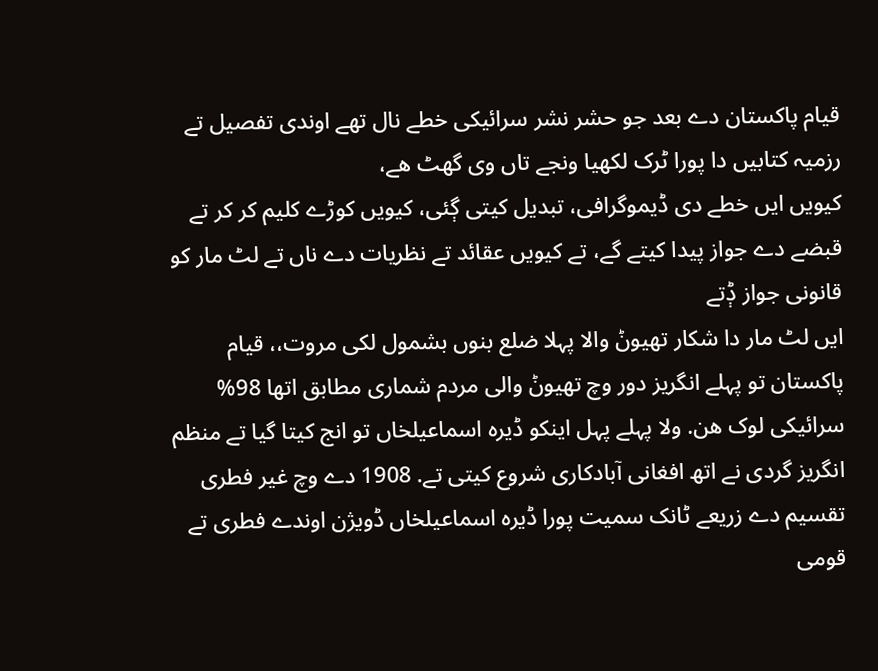قیام پاکستان دے بعد جو حشر نشر سرائیکی خطے نال تھے اوندی تفصیل تے رزمیہ کتابیں دا پورا ٹرک لکھیا ونجے تاں وی گھٹ ھے،
کیویں ایں خطے دی ڈیموگرافی، تبدیل کیتی ڳئی، کیویں کوڑے کلیم کر کر تے قبضے دے جواز پیدا کیتے گے، تے کیویں عقائد تے نظریات دے ناں تے لٹ مار کو قانونی جواز ݙتے
ایں لٹ مار دا شکار تھیوݨ والا پہلا ضلع بنوں بشمول لکی مروت،، قیام پاکستان تو پہلے انگریز دور وچ تھیوݨ والی مردم شماری مطابق اتھا 98% سرائیکی لوک ھن. ولا پہلے پہل اینکو ڈیرہ اسماعیلخاں تو انج کیتا گیا تے منظم انگریز گردی نے اتھ افغانی آبادکاری شروع کیتی تے. 1908 دے وچ غیر فطری تقسیم دے زریعے ٹانک سمیت پورا ڈیرہ اسماعیلخاں ڈویژن اوندے فطری تے قومی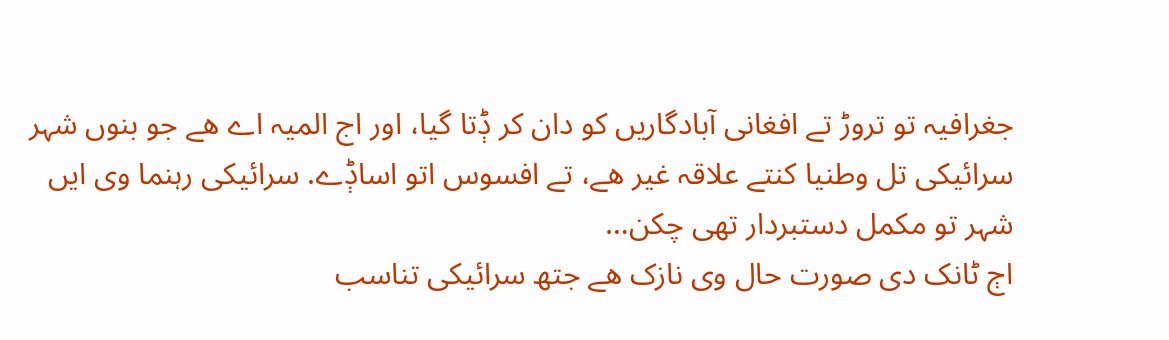جغرافیہ تو تروڑ تے افغانی آبادگاریں کو دان کر ݙتا گیا، اور اج المیہ اے ھے جو بنوں شہر سرائیکی تل وطنیا کنتے علاقہ غیر ھے، تے افسوس اتو اساݙے. سرائیکی رہنما وی ایں شہر تو مکمل دستبردار تھی چکن…
اڄ ٹانک دی صورت حال وی نازک ھے جتھ سرائیکی تناسب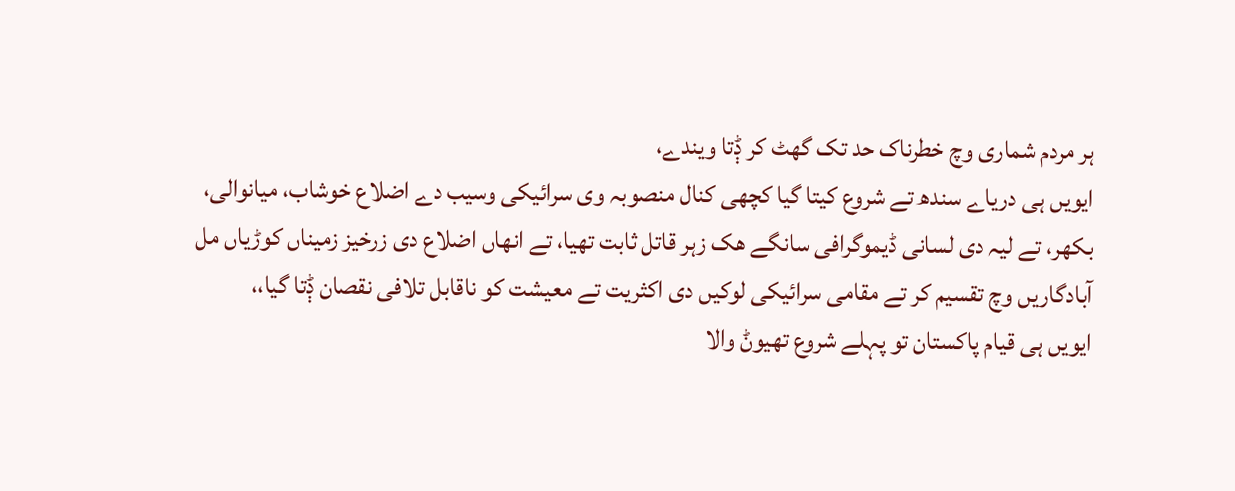ہر مردم شماری وچ خطرناک حد تک گھٹ کر ݙتا ویندے،
ایویں ہی دریاے سندھ تے شروع کیتا گیا کچھی کنال منصوبہ وی سرائیکی وسیب دے اضلاع خوشاب، میانوالی، بکھر، تے لیہ دی لسانی ڈیموگرافی سانگے ھک زہر قاتل ثابت تھیا، تے انھاں اضلاع دی زرخیز زمیناں کوڑیاں مل آبادگاریں وچ تقسیم کر تے مقامی سرائیکی لوکیں دی اکثریت تے معیشت کو ناقابل تلافی نقصان ݙتا گیا،،
ایویں ہی قیام پاکستان تو پہلے شروع تھیوݨ والا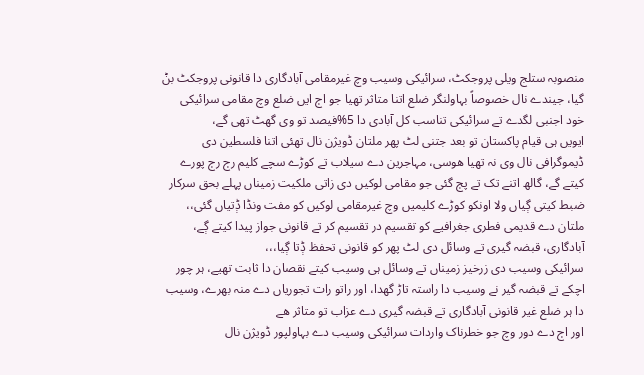منصوبہ ستلج ویلی پروجکٹ، سرائیکی وسیب وچ غیرمقامی آبادگاری دا قانونی پروجکٹ بݨ گیا، جیندے نال خصوصاً بہاولنگر ضلع اتنا متاثر تھیا جو اڄ ایں ضلع وچ مقامی سرائیکی خود اجنبی لگدے تے سرائیکی تناسب کل آبادی دا 5%فیصد تو وی گھٹ تھی گے،
ایویں ہی قیام پاکستان تو بعد جتنی لٹ پھر ملتان ڈویژن نال تھئی اتنا فلسطین دی ڈیموگرافی نال وی نہ تھیا ھوسی، مہاجرین دے سیلاب تے کوڑے سچے کلیم رڄ رڄ پورے کیتے گے، گالھ اتنے تک تے پڄ گئی جو مقامی لوکیں دی زاتی ملکیت زمیناں پہلے بحق سرکار ضبط کیتی ڳیاں ولا اونکو کوڑے کلیمیں وچ غیرمقامی لوکیں کو مفت ونڈا ݙتیاں گئی،، ملتان دے قدیمی فطری جغرافیے کو تقسیم در تقسیم کر تے قانونی جواز پیدا کیتے ڳے،
آبادگاری، قبضہ گیری تے وسائل دی لٹ پھر کو قانونی تحفظ ݙتا ڳیا،،،
سرائیکی وسیب دی زرخیز زمیناں تے وسائل ہی وسیب کیتے نقصان دا ثابت تھیے، ہر چور اچکے تے قبضہ گیر نے وسیب دا راستہ تاڑ گھدا، اور راتو رات تجوریاں دے منہ بھرے، وسیب دا ہر ضلع غیر قانونی آبادگاری تے قبضہ گیری دے عزاب تو متاثر ھے
اور اڄ دے دور وچ جو خطرناک واردات سرائیکی وسیب دے بہاولپور ڈویژن نال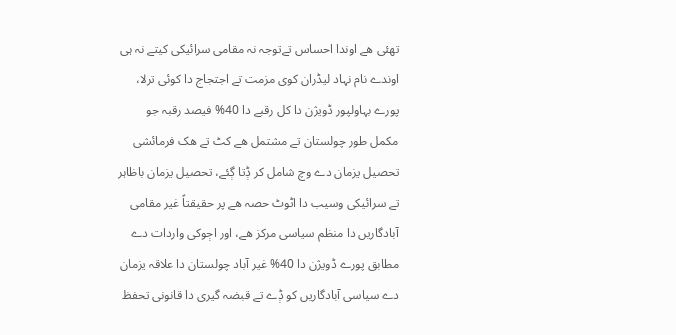تھئی ھے اوندا احساس تےتوجہ نہ مقامی سرائیکی کیتے نہ ہی اوندے نام نہاد لیڈران کوی مزمت تے اجتجاج دا کوئی ترلا،
پورے بہاولپور ڈویژن دا کل رقبے دا 40% فیصد رقبہ جو مکمل طور چولستان تے مشتمل ھے کٹ تے ھک فرمائشی تحصیل یزمان دے وچ شامل کر ݙتا ڳئے، تحصیل یزمان باظاہر تے سرائیکی وسیب دا اٹوٹ حصہ ھے پر حقیقتاً غیر مقامی آبادگاریں دا منظم سیاسی مرکز ھے، اور اڄوکی واردات دے مطابق پورے ڈویژن دا 40% غیر آباد چولستان دا علاقہ یزمان دے سیاسی آبادگاریں کو ݙے تے قبضہ گیری دا قانونی تحفظ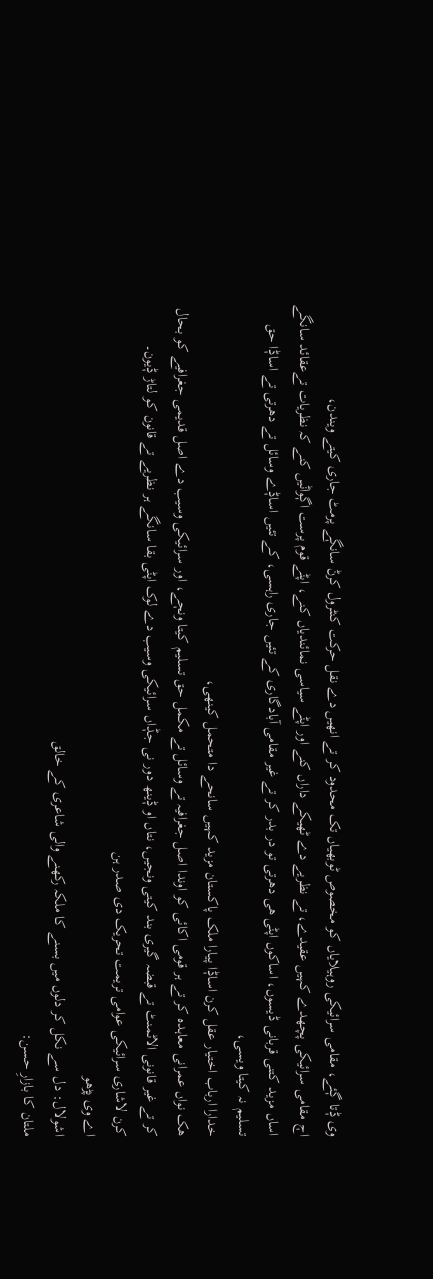وی ݙتا ڳئے، مقامی سرائیکی روہیلایاں کو مخصوص ٹوبھیاں تک محدود کر تے انھیں دے نقل حرکت کنٹرول کرݨ سانڳے پرمٹ جاری کیتے ویندن،
اڄ مقامی سرائیکی پچھدے کہیں عقیدے، تے نظریے دے ٹھیکے داراں کنے اور اپݨے سیاسی نمائندیاں کنے، اپݨے قوم پرست اڳواݨیں کنے کہ نظریات تےعقائد سانگے اساں مزید کتنی قربانی ڈیسوں، اساکوں اپݨی ھی دھرتی تو در بدر کر تے غیر مقامی آبادگاری کے تئیں جاری راہسی، کے تئیں اساݙے وسائل تے دھرتی تے اساݙا حق تسلیم نہ کیتا ویسی،
خدارا ارباب اختیار عقل کرن اساݙا پیارا ملک پاکستان مزید کہیں سانحے دا متحمل کینھی،
ھک نواں عمرانی معاہدہ کر تے ہر قومی اکائی کو اوندا اصل جغرافیہ تے وسائل تے مکمل حق تسلیم کیتا ونڄے، اور سرائیکی وسیب دے اصل قدیمی جغرافیے کو بحال کر تے غیر قانونی الاٹمنٹ تے قبضہ گیری بند کیتی ونجیں، نتاں او ݙینھ دور نی جݙاں سرائیکی وسیب دے لوک اپݨی بقا سانگے ہر نظریے تے قانون کو لتاڑ ݙیون۔
کرن لاشاری سرائیکی عوامی تریمت تحریک دی صدر ہن
اے وی پڑھو
اشولال: دل سے نکل کر دلوں میں بسنے کا ملکہ رکھنے والی شاعری کے خالق
ملتان کا بازارِ حسن: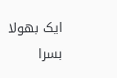ایک بھولا بسرا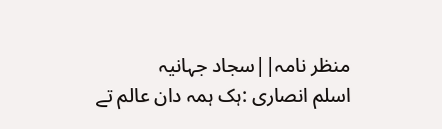منظر نامہ||سجاد جہانیہ
اسلم انصاری :ہک ہمہ دان عالم تے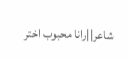شاعر||رانا محبوب اختر